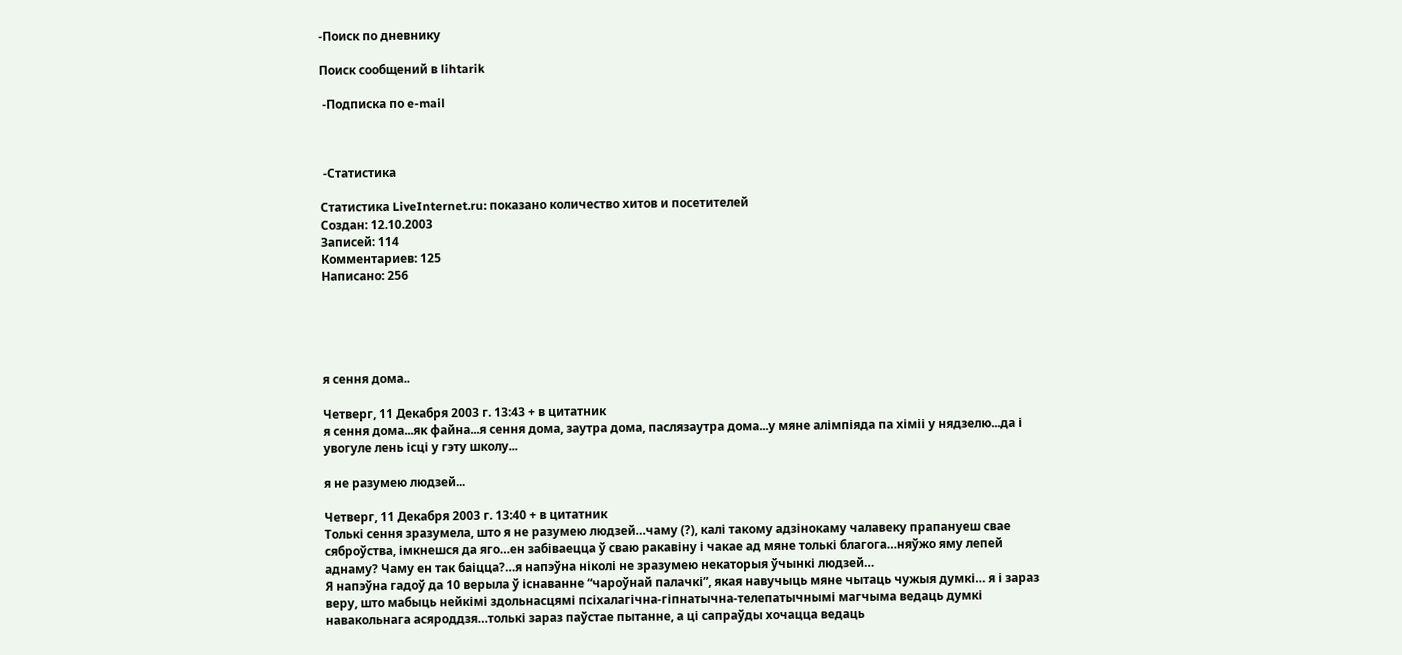-Поиск по дневнику

Поиск сообщений в lihtarik

 -Подписка по e-mail



 -Статистика

Статистика LiveInternet.ru: показано количество хитов и посетителей
Создан: 12.10.2003
Записей: 114
Комментариев: 125
Написано: 256





я сення дома..

Четверг, 11 Декабря 2003 г. 13:43 + в цитатник
я сення дома...як файна...я сення дома, заутра дома, паслязаутра дома...у мяне алімпіяда па хіміі у нядзелю...да і увогуле лень ісці у гэту школу...

я не разумею людзей...

Четверг, 11 Декабря 2003 г. 13:40 + в цитатник
Толькі сення зразумела, што я не разумею людзей…чаму (?), калі такому адзінокаму чалавеку прапануеш свае сяброўства, імкнешся да яго…ен забіваецца ў сваю ракавіну і чакае ад мяне толькі благога…няўжо яму лепей аднаму? Чаму ен так баіцца?…я напэўна ніколі не зразумею некаторыя ўчынкі людзей…
Я напэўна гадоў да 10 верыла ў існаванне “чароўнай палачкі”, якая навучыць мяне чытаць чужыя думкі… я і зараз веру, што мабыць нейкімі здольнасцямі псіхалагічна-гіпнатычна-телепатычнымі магчыма ведаць думкі навакольнага асяроддзя…толькі зараз паўстае пытанне, а ці сапраўды хочацца ведаць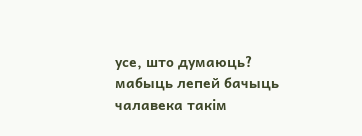усе, што думаюць? мабыць лепей бачыць чалавека такім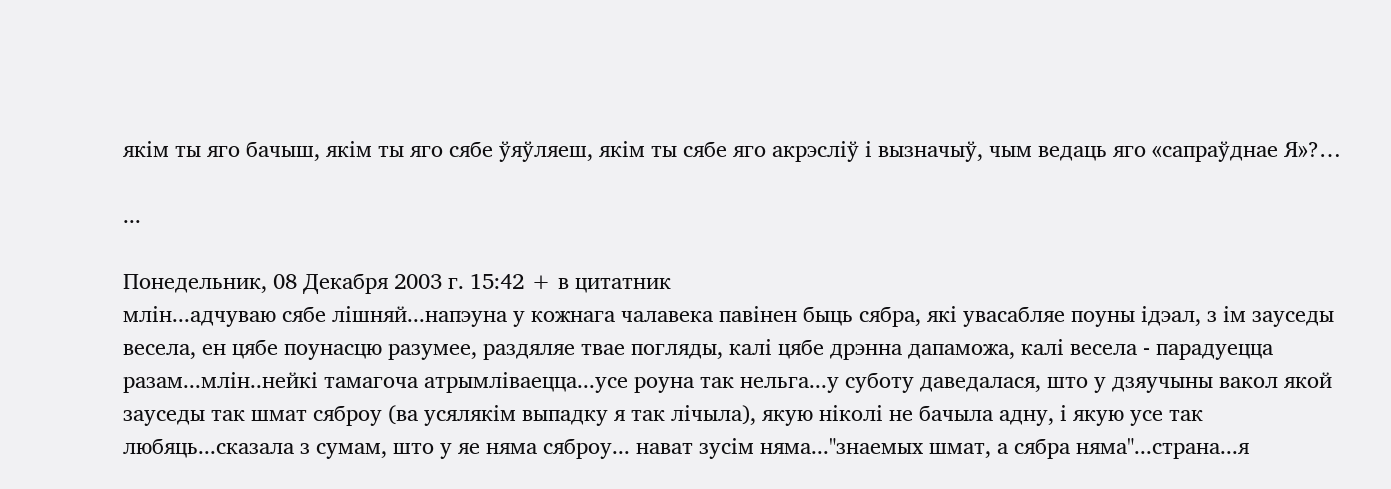якім ты яго бачыш, якім ты яго сябе ўяўляеш, якім ты сябе яго акрэсліў і вызначыў, чым ведаць яго «сапраўднае Я»?…

...

Понедельник, 08 Декабря 2003 г. 15:42 + в цитатник
млін...адчуваю сябе лішняй...напэуна у кожнага чалавека павінен быць сябра, які увасабляе поуны ідэал, з ім зауседы весела, ен цябе поунасцю разумее, раздяляе твае погляды, калі цябе дрэнна дапаможа, калі весела - парадуецца разам...млін..нейкі тамагоча атрымліваецца...усе роуна так нельга...у суботу даведалася, што у дзяучыны вакол якой зауседы так шмат сяброу (ва усялякім выпадку я так лічыла), якую ніколі не бачыла адну, і якую усе так любяць...сказала з сумам, што у яе няма сяброу... нават зусім няма..."знаемых шмат, а сябра няма"...страна...я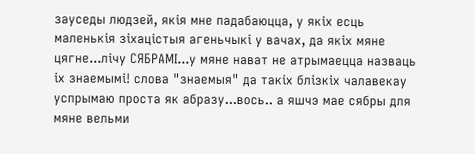зауседы людзей, якія мне падабаюцца, у якіх есць маленькія зіхацістыя агеньчыкі у вачах, да якіх мяне цягне...лічу СЯБРАМІ...у мяне нават не атрымаецца назваць іх знаемымі! слова "знаемыя" да такіх блізкіх чалавекау успрымаю проста як абразу...вось.. а яшчэ мае сябры для мяне вельми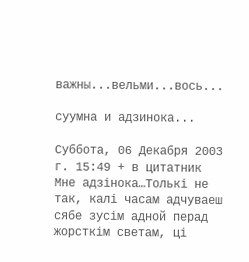важны...вельми...вось...

суумна и адзинока...

Суббота, 06 Декабря 2003 г. 15:49 + в цитатник
Мне адзінока…Толькі не так, калі часам адчуваеш сябе зусім адной перад жорсткім светам, ці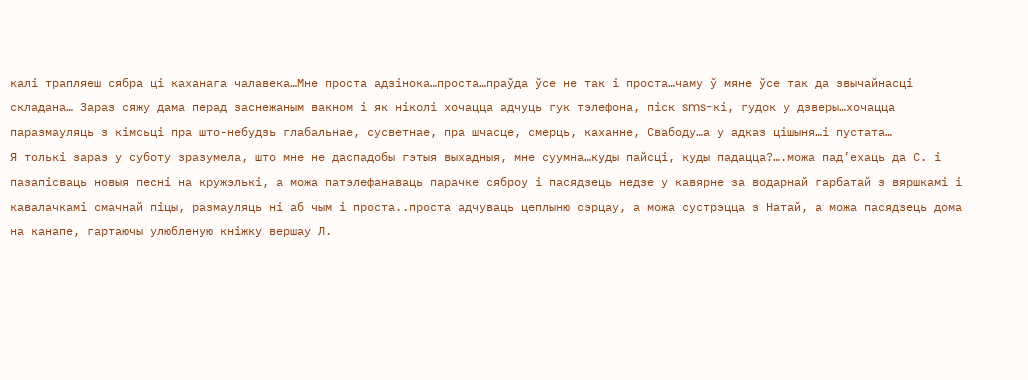калі трапляеш сябра ці каханага чалавека…Мне проста адзінока…проста…праўда ўсе не так і проста…чаму ў мяне ўсе так да звычайнасці складана… Зараз сяжу дама перад заснежаным вакном і як ніколі хочацца адчуць гук тэлефона, піск sms-кі, гудок у дзверы…хочацца паразмауляць з кімсьці пра што-небудзь глабальнае, сусветнае, пра шчасце, смерць, каханне, Свабоду…а у адказ цішыня…і пустата…
Я толькі зараз у суботу зразумела, што мне не даспадобы гэтыя выхадныя, мне суумна…куды пайсці, куды падацца?….можа пад’ехаць да С. і пазапісваць новыя песні на кружэлькі, а можа патэлефанаваць парачке сяброу і пасядзець недзе у кавярне за водарнай гарбатай з вяршкамі і кавалачкамі смачнай піцы, размауляць ні аб чым і проста..проста адчуваць цеплыню сэрцау, а можа сустрэцца з Натай, а можа пасядзець дома на канапе, гартаючы улюбленую кніжку вершау Л.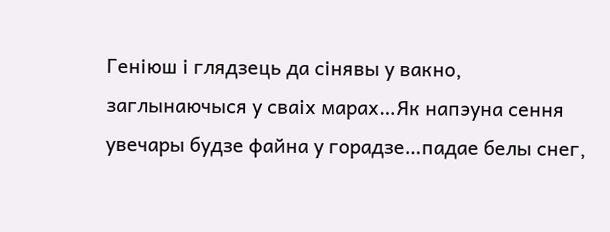Геніюш і глядзець да сінявы у вакно, заглынаючыся у сваіх марах…Як напэуна сення увечары будзе файна у горадзе…падае белы снег,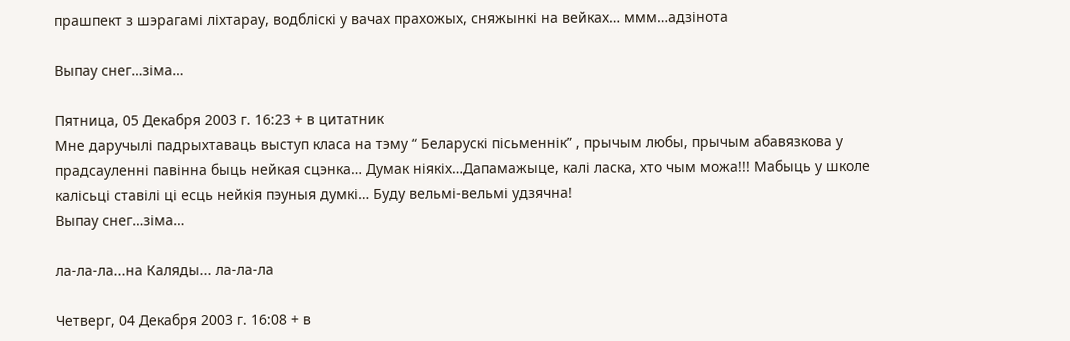прашпект з шэрагамі ліхтарау, водбліскі у вачах прахожых, сняжынкі на вейках… ммм…адзінота

Выпау снег…зіма…

Пятница, 05 Декабря 2003 г. 16:23 + в цитатник
Мне даручылі падрыхтаваць выступ класа на тэму “ Беларускі пісьменнік” , прычым любы, прычым абавязкова у прадсауленні павінна быць нейкая сцэнка… Думак ніякіх…Дапамажыце, калі ласка, хто чым можа!!! Мабыць у школе калісьці ставілі ці есць нейкія пэуныя думкі… Буду вельмі-вельмі удзячна!
Выпау снег…зіма…

ла-ла-ла...на Каляды... ла-ла-ла

Четверг, 04 Декабря 2003 г. 16:08 + в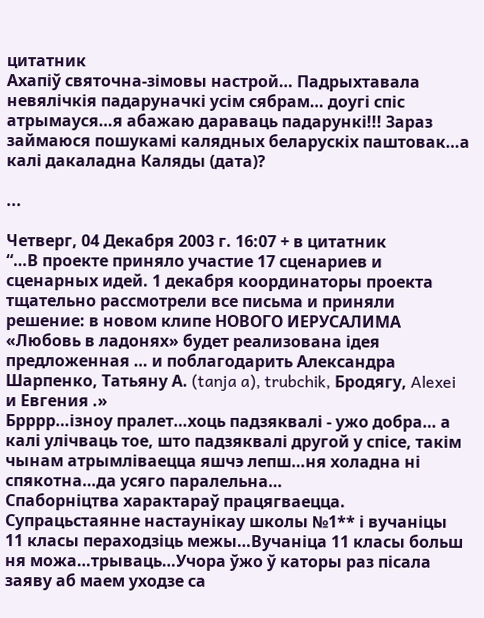цитатник
Ахапіў святочна-зімовы настрой… Падрыхтавала невялічкія падаруначкі усім сябрам… доугі спіс атрымауся…я абажаю дараваць падарункі!!! Зараз займаюся пошукамі калядных беларускіх паштовак…а калі дакаладна Каляды (дата)?

...

Четверг, 04 Декабря 2003 г. 16:07 + в цитатник
“…В проекте приняло участие 17 сценариев и сценарных идей. 1 декабря координаторы проекта тщательно рассмотрели все письма и приняли решение: в новом клипе НОВОГО ИЕРУСАЛИМА «Любовь в ладонях» будет реализована ідея предложенная … и поблагодарить Александра Шарпенко, Татьяну А. (tanja a), trubchik, Бродягу, Alexei и Евгения .»
Брррр…ізноу пралет…хоць падзяквалі - ужо добра… а калі улічваць тое, што падзяквалі другой у спісе, такім чынам атрымліваецца яшчэ лепш…ня холадна ні спякотна…да усяго паралельна…
Спаборніцтва характараў працягваецца. Супрацьстаянне настаунікау школы №1** і вучаніцы 11 класы пераходзіць межы…Вучаніца 11 класы больш ня можа…трываць…Учора ўжо ў каторы раз пісала заяву аб маем уходзе са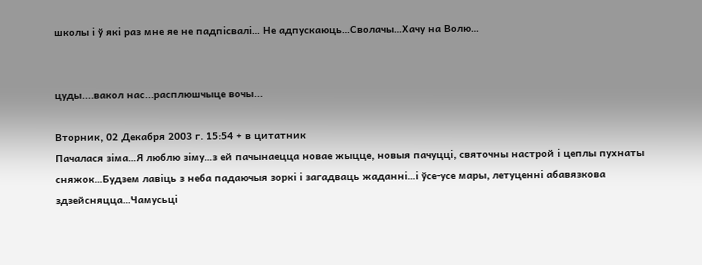школы і ў які раз мне яе не падпісвалі… Не адпускаюць…Сволачы…Хачу на Волю…


цуды....вакол нас...расплюшчыце вочы...

Вторник, 02 Декабря 2003 г. 15:54 + в цитатник
Пачалася зіма…Я люблю зіму…з ей пачынаецца новае жыцце, новыя пачуцці, святочны настрой і цеплы пухнаты сняжок…Будзем лавіць з неба падаючыя зоркі і загадваць жаданні…і ўсе-усе мары, летуценні абавязкова здзейсняцца…Чамусьці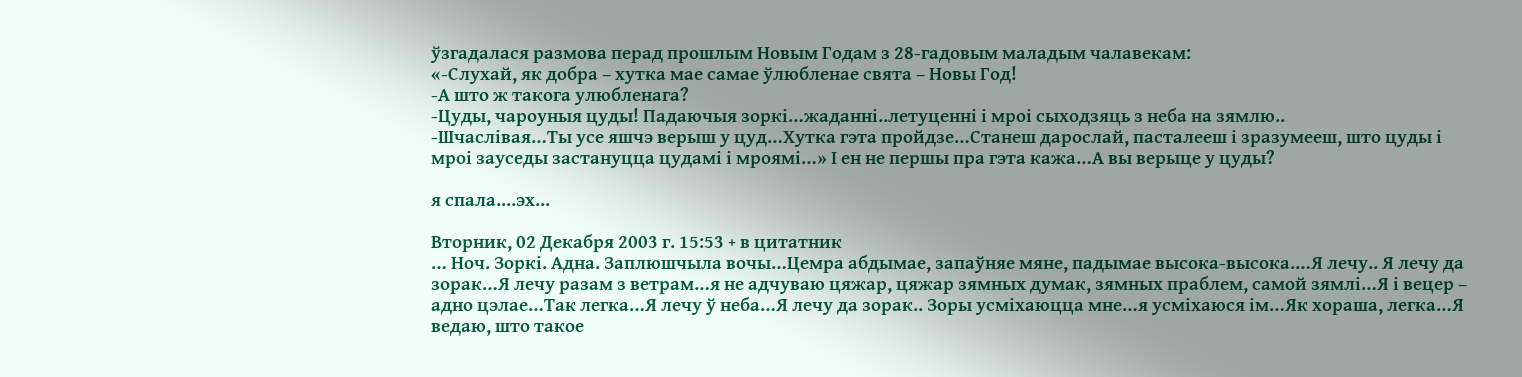ўзгадалася размова перад прошлым Новым Годам з 28-гадовым маладым чалавекам:
«-Слухай, як добра – хутка мае самае ўлюбленае свята – Новы Год!
-А што ж такога улюбленага?
-Цуды, чароуныя цуды! Падаючыя зоркі…жаданні..летуценні і мроі сыходзяць з неба на зямлю..
-Шчаслівая…Ты усе яшчэ верыш у цуд…Хутка гэта пройдзе…Станеш дарослай, пасталееш і зразумееш, што цуды і мроі зауседы застануцца цудамі і мроямі…» І ен не першы пра гэта кажа…А вы верыце у цуды?

я спала....эх...

Вторник, 02 Декабря 2003 г. 15:53 + в цитатник
… Ноч. Зоркі. Адна. Заплюшчыла вочы…Цемра абдымае, запаўняе мяне, падымае высока-высока.…Я лечу.. Я лечу да зорак…Я лечу разам з ветрам…я не адчуваю цяжар, цяжар зямных думак, зямных праблем, самой зямлі…Я і вецер – адно цэлае…Так легка…Я лечу ў неба…Я лечу да зорак.. Зоры усміхаюцца мне…я усміхаюся ім…Як хораша, легка…Я ведаю, што такое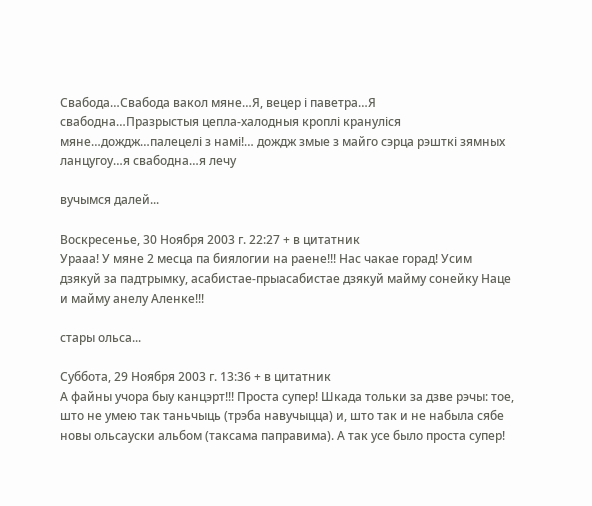Свабода…Свабода вакол мяне…Я, вецер і паветра…Я свабодна…Празрыстыя цепла-халодныя кроплі крануліся мяне…дождж…палецелі з намі!… дождж змые з майго сэрца рэшткі зямных ланцугоу…я свабодна…я лечу

вучымся далей...

Воскресенье, 30 Ноября 2003 г. 22:27 + в цитатник
Урааа! У мяне 2 месца па биялогии на раене!!! Нас чакае горад! Усим дзякуй за падтрымку, асабистае-прыасабистае дзякуй майму сонейку Наце и майму анелу Аленке!!!

стары ольса...

Суббота, 29 Ноября 2003 г. 13:36 + в цитатник
А файны учора быу канцэрт!!! Проста супер! Шкада тольки за дзве рэчы: тое, што не умею так таньчыць (трэба навучыцца) и, што так и не набыла сябе новы ольсауски альбом (таксама паправима). А так усе было проста супер!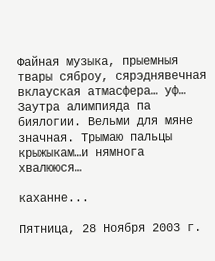Файная музыка, прыемныя твары сяброу, сярэднявечная вклауская атмасфера… уф…
Заутра алимпияда па биялогии. Вельми для мяне значная. Трымаю пальцы крыжыкам…и нямнога хвалююся…

каханне...

Пятница, 28 Ноября 2003 г.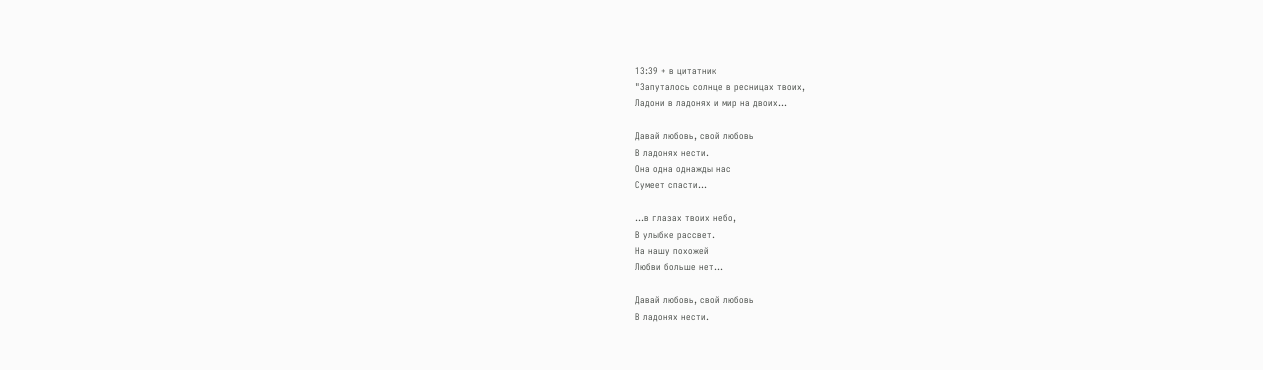13:39 + в цитатник
"Запуталось солнце в ресницах твоих,
Ладони в ладонях и мир на двоих...

Давай любовь, свой любовь
В ладонях нести.
Она одна однажды нас
Сумеет спасти...

...в глазах твоих небо,
В улыбке рассвет.
На нашу похожей
Любви больше нет...

Давай любовь, свой любовь
В ладонях нести.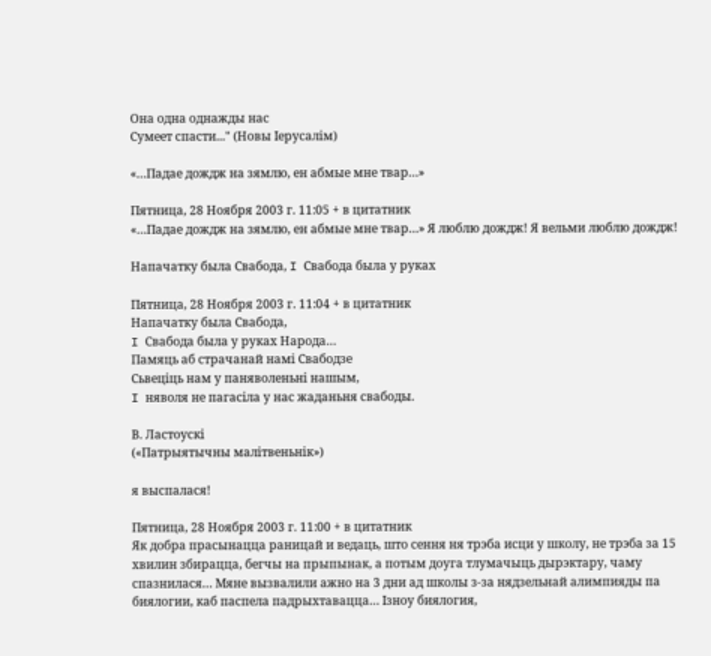Она одна однажды нас
Сумеет спасти..." (Новы Iерусалiм)

«…Падае дождж на зямлю, ен абмые мне твар…»

Пятница, 28 Ноября 2003 г. 11:05 + в цитатник
«…Падае дождж на зямлю, ен абмые мне твар…» Я люблю дождж! Я вельми люблю дождж!

Напачатку была Свабода, I Свабода была у руках

Пятница, 28 Ноября 2003 г. 11:04 + в цитатник
Напачатку была Свабода,
I Свабода была у руках Народа…
Памяць аб страчанай намi Свабодзе
Сьвецiць нам у паняволеньнi нашым,
I няволя не пагасiла у нас жаданьня свабоды.

В. Ластоускi
(«Патрыятычны малiтвеньнiк»)

я выспалася!

Пятница, 28 Ноября 2003 г. 11:00 + в цитатник
Як добра прасынацца раницай и ведаць, што сення ня трэба исци у школу, не трэба за 15 хвилин збирацца, бегчы на прыпынак, а потым доуга тлумачыць дырэктару, чаму спазнилася… Мяне вызвалили ажно на 3 дни ад школы з-за нядзельнай алимпияды па биялогии, каб паспела падрыхтавацца… Iзноу биялогия,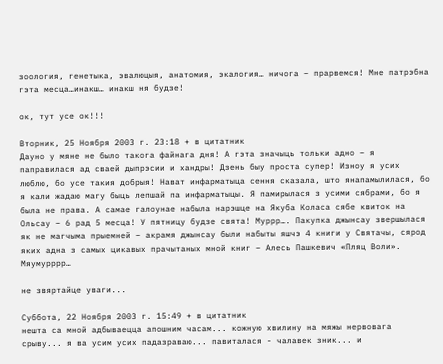зоология, генетыка, эвалюцыя, анатомия, экалогия… ничога – прарвемся! Мне патрэбна гэта месца…инакш… инакш ня будзе!

ок, тут усе ок!!!

Вторник, 25 Ноября 2003 г. 23:18 + в цитатник
Дауно у мяне не было такога файнага дня! А гэта значыць тольки адно – я паправилася ад сваей дыпрэсии и хандры! Дзень быу проста супер! Изноу я усих люблю, бо усе такия добрыя! Нават инфарматыца сення сказала, што янапамылилася, бо я кали жадаю магу быць лепшай па инфарматыцы. Я памирылася з усими сябрами, бо я была не права. А самае галоунае набыла нарэшце на Якуба Коласа сябе квиток на Ольсау – 6 рад 5 месца! У пятницу будзе свята! Муррр…. Пакупка джынсау звершылася як не магчыма прыемней – акрамя джынсау были набыты яшчэ 4 книги у Святачы, сярод яких адна з самых цикавых прачытаных мной книг – Алесь Пашкевич «Пляц Воли». Мяумурррр…

не звяртайце уваги...

Суббота, 22 Ноября 2003 г. 15:49 + в цитатник
нешта са мной адбываецца апошним часам... кожную хвилину на мяжы нервовага срыву... я ва усим усих падазраваю... павиталася - чалавек зник... и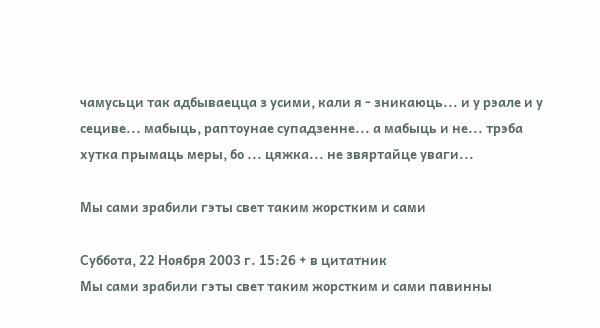чамусьци так адбываецца з усими, кали я - зникаюць... и у рэале и у сециве... мабыць, раптоунае супадзенне... а мабыць и не... трэба хутка прымаць меры, бо ... цяжка... не звяртайце уваги...

Мы сами зрабили гэты свет таким жорстким и сами

Суббота, 22 Ноября 2003 г. 15:26 + в цитатник
Мы сами зрабили гэты свет таким жорстким и сами павинны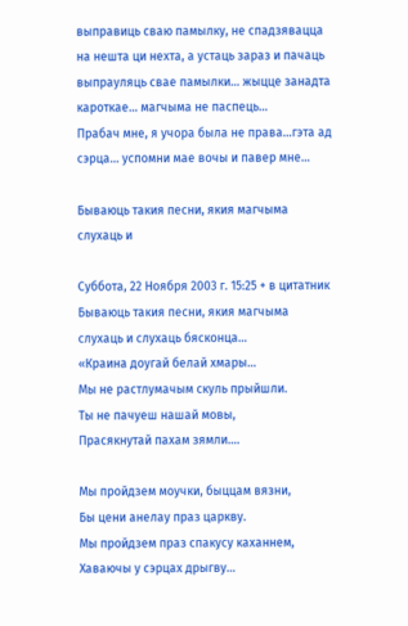выправиць сваю памылку, не спадзявацца на нешта ци нехта, а устаць зараз и пачаць выпрауляць свае памылки… жыцце занадта кароткае… магчыма не паспець…
Прабач мне, я учора была не права…гэта ад сэрца… успомни мае вочы и павер мне…

Бываюць такия песни, якия магчыма слухаць и

Суббота, 22 Ноября 2003 г. 15:25 + в цитатник
Бываюць такия песни, якия магчыма слухаць и слухаць бясконца…
«Краина доугай белай хмары…
Мы не растлумачым скуль прыйшли.
Ты не пачуеш нашай мовы,
Прасякнутай пахам зямли….

Мы пройдзем моучки, быццам вязни,
Бы цени анелау праз царкву.
Мы пройдзем праз спакусу каханнем,
Хаваючы у сэрцах дрыгву…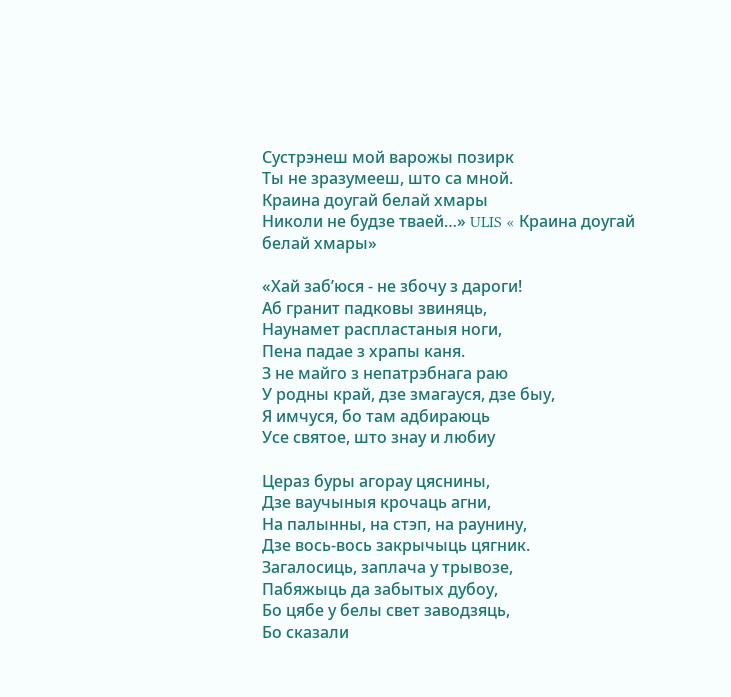Сустрэнеш мой варожы позирк
Ты не зразумееш, што са мной.
Краина доугай белай хмары
Николи не будзе тваей…» ULIS « Краина доугай белай хмары»

«Хай заб’юся - не збочу з дароги!
Аб гранит падковы звиняць,
Наунамет распластаныя ноги,
Пена падае з храпы каня.
З не майго з непатрэбнага раю
У родны край, дзе змагауся, дзе быу,
Я имчуся, бо там адбираюць
Усе святое, што знау и любиу

Цераз буры агорау цяснины,
Дзе ваучыныя крочаць агни,
На палынны, на стэп, на раунину,
Дзе вось-вось закрычыць цягник.
Загалосиць, заплача у трывозе,
Пабяжыць да забытых дубоу,
Бо цябе у белы свет заводзяць,
Бо сказали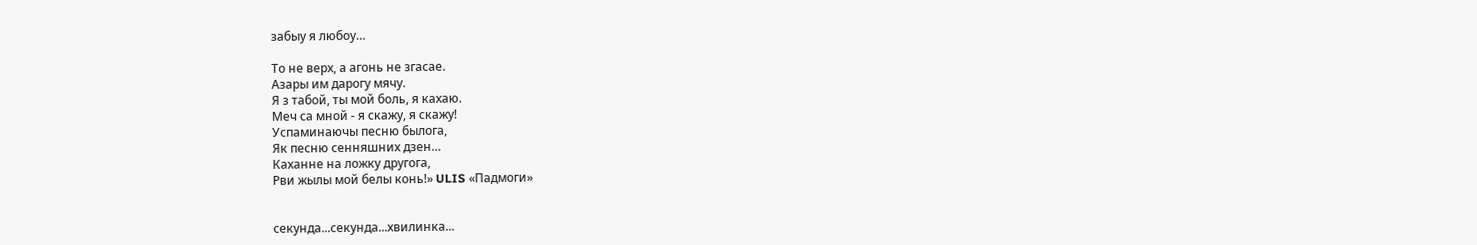забыу я любоу…

То не верх, а агонь не згасае.
Азары им дарогу мячу.
Я з табой, ты мой боль, я кахаю.
Меч са мной - я скажу, я скажу!
Успаминаючы песню былога,
Як песню сенняшних дзен…
Каханне на ложку другога,
Рви жылы мой белы конь!» ULIS «Падмоги»


секунда...секунда...хвилинка...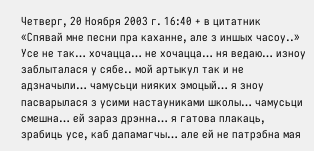Четверг, 20 Ноября 2003 г. 16:40 + в цитатник
«Спявай мне песни пра каханне, але з иншых часоу..»
Усе не так… хочацца… не хочацца… ня ведаю… изноу заблыталася у сябе.. мой артыкул так и не адзначыли… чамусьци нияких эмоцый… я зноу пасварылася з усими настауниками школы… чамусьци смешна… ей зараз дрэнна… я гатова плакаць, зрабиць усе, каб дапамагчы… але ей не патрэбна мая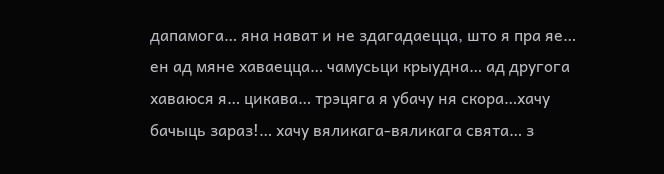дапамога… яна нават и не здагадаецца, што я пра яе… ен ад мяне хаваецца… чамусьци крыудна… ад другога хаваюся я… цикава… трэцяга я убачу ня скора…хачу бачыць зараз!… хачу вяликага-вяликага свята… з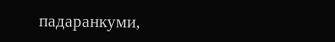падаранкуми,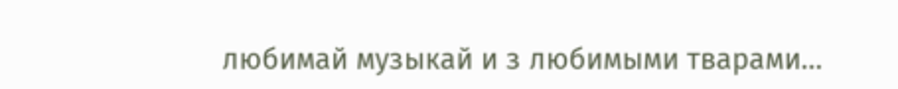любимай музыкай и з любимыми тварами…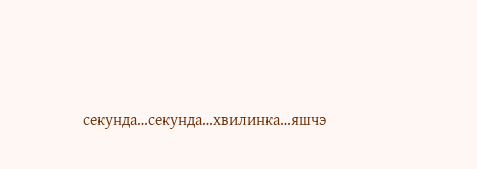секунда…секунда…хвилинка…яшчэ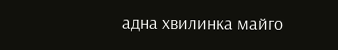адна хвилинка майго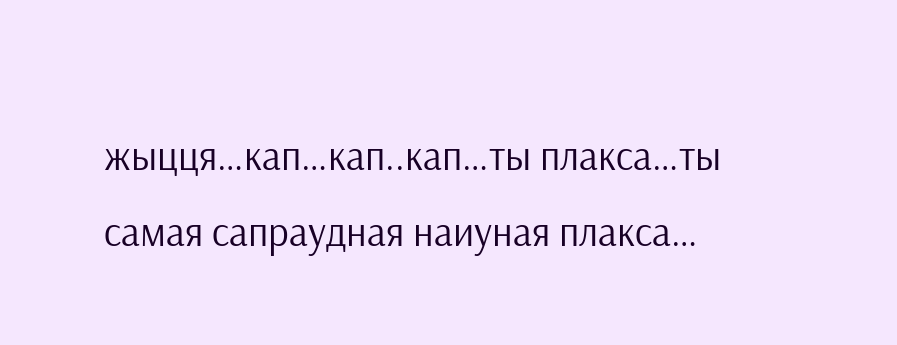жыцця…кап…кап..кап…ты плакса…ты самая сапраудная наиуная плакса…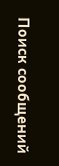Поиск сообщений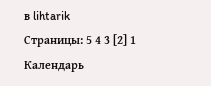в lihtarik
Страницы: 5 4 3 [2] 1 Календарь